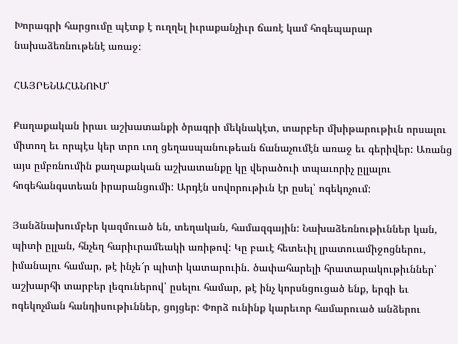Խորագրի հարցումը պէտք է ուղղել իւրաքանչիւր ճառէ կամ հոգեպարար նախաձեռնութենէ առաջ:

ՀԱՅՐԵՆԱՀԱՆՈՒՄ՝

Քաղաքական իրաւ աշխատանքի ծրագրի մեկնակէտ, տարբեր մխիթարութիւն որսալու միտող եւ որպէս կեր տրո ւող ցեղասպանութեան ճանաչումէն առաջ եւ գերիվեր: Առանց այս ըմբռնումին քաղաքական աշխատանքը կը վերածուի տպաւորիչ ըլլալու հոգեհանգստեան իրարանցումի: Արդէն սովորութիւն էր ըսել՝ ոգեկոչում:

Յանձնախումբեր կազմուած են, տեղական, համազգային: Նախաձեռնութիւններ կան, պիտի ըլլան, հնչեղ հարիւրամեակի առիթով: Կը բաւէ հետեւիլ լրատուամիջոցներու, իմանալու համար, թէ ինչե՜ր պիտի կատարուին. ծափահարելի հրատարակութիւններ՝ աշխարհի տարբեր լեզուներով՝ ըսելու համար, թէ ինչ կորսնցուցած ենք, երգի եւ ոգեկոչման հանդիսութիւններ, ցոյցեր: Փորձ ունինք կարեւոր համարուած անձերու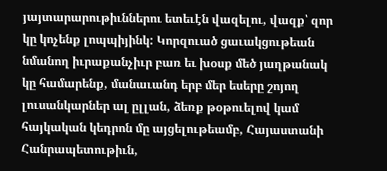յայտարարութիւններու ետեւէն վազելու, վազք՝ զոր կը կոչենք լոպպիյինկ: Կորզուած ցաւակցութեան նմանող իւրաքանչիւր բառ եւ խօսք մեծ յաղթանակ կը համարենք, մանաւանդ երբ մեր եսերը շոյող լուսանկարներ ալ ըլլան, ձեռք թօթուելով կամ հայկական կեդրոն մը այցելութեամբ, Հայաստանի Հանրապետութիւն,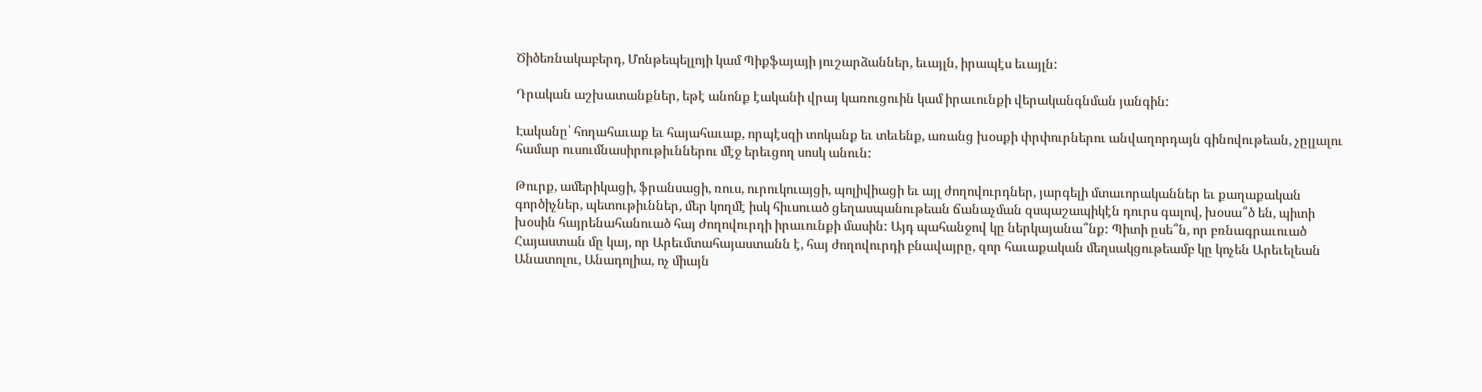Ծիծեռնակաբերդ, Մոնթեպելլոյի կամ Պիքֆայայի յուշարձաններ, եւայլն, իրապէս եւայլն:

Դրական աշխատանքներ, եթէ անոնք էականի վրայ կառուցուին կամ իրաւունքի վերականգնման յանգին:

Էականը՝ հողահաւաք եւ հայահաւաք, որպէսզի տոկանք եւ տեւենք, առանց խօսքի փրփուրներու անվաղորդայն գինովութեան, չըլլալու համար ուսումնասիրութիւններու մէջ երեւցող սոսկ անուն:

Թուրք, ամերիկացի, ֆրանսացի, ռուս, ուրուկուայցի, պոլիվիացի եւ այլ ժողովուրդներ, յարգելի մտաւորականներ եւ քաղաքական գործիչներ, պետութիւններ, մեր կողմէ իսկ հիւսուած ցեղասպանութեան ճանաչման զսպաշապիկէն դուրս գալով, խօսա՞ծ են, պիտի խօսին հայրենահանուած հայ ժողովուրդի իրաւունքի մասին: Այդ պահանջով կը ներկայանա՞նք: Պիտի ըսե՞ն, որ բռնագրաւուած Հայաստան մը կայ, որ Արեւմտահայաստանն է, հայ ժողովուրդի բնավայրը, զոր հաւաքական մեղսակցութեամբ կը կոչեն Արեւելեան Անատոլու, Անադոլիա, ոչ միայն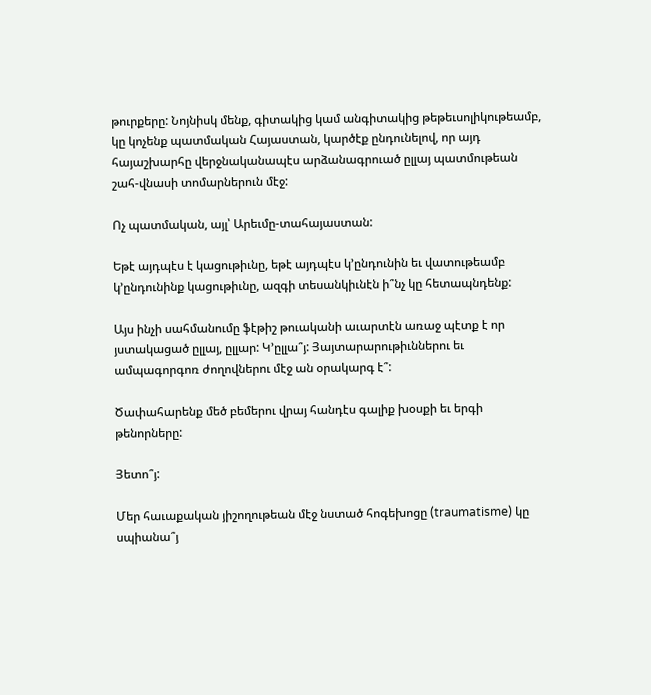թուրքերը: Նոյնիսկ մենք, գիտակից կամ անգիտակից թեթեւսոլիկութեամբ, կը կոչենք պատմական Հայաստան, կարծէք ընդունելով, որ այդ հայաշխարհը վերջնականապէս արձանագրուած ըլլայ պատմութեան շահ-վնասի տոմարներուն մէջ:

Ոչ պատմական, այլ՝ Արեւմը-տահայաստան:

Եթէ այդպէս է կացութիւնը, եթէ այդպէս կ’ընդունին եւ վատութեամբ կ’ընդունինք կացութիւնը, ազգի տեսանկիւնէն ի՞նչ կը հետապնդենք:

Այս ինչի սահմանումը ֆէթիշ թուականի աւարտէն առաջ պէտք է որ յստակացած ըլլայ, ըլլար: Կ’ըլլա՞յ: Յայտարարութիւններու եւ ամպագորգոռ ժողովներու մէջ ան օրակարգ է՞:

Ծափահարենք մեծ բեմերու վրայ հանդէս գալիք խօսքի եւ երգի թենորները:

Յետո՞յ:

Մեր հաւաքական յիշողութեան մէջ նստած հոգեխոցը (traumatisme) կը սպիանա՞յ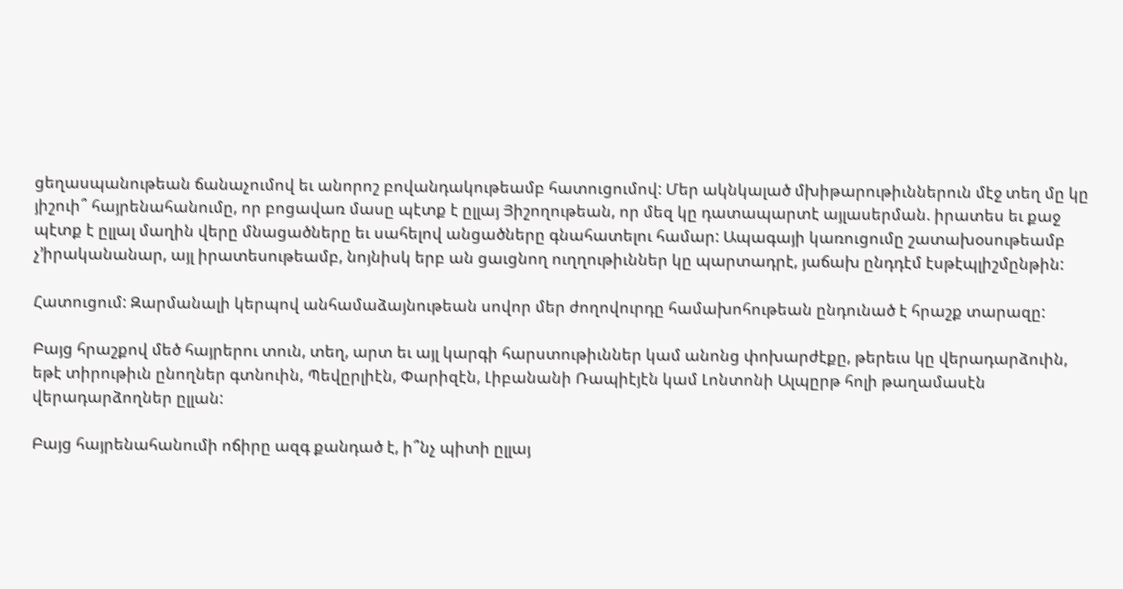ցեղասպանութեան ճանաչումով եւ անորոշ բովանդակութեամբ հատուցումով: Մեր ակնկալած մխիթարութիւններուն մէջ տեղ մը կը յիշուի՞ հայրենահանումը, որ բոցավառ մասը պէտք է ըլլայ Յիշողութեան, որ մեզ կը դատապարտէ այլասերման. իրատես եւ քաջ պէտք է ըլլալ մաղին վերը մնացածները եւ սահելով անցածները գնահատելու համար: Ապագայի կառուցումը շատախօսութեամբ չ’իրականանար, այլ իրատեսութեամբ, նոյնիսկ երբ ան ցաւցնող ուղղութիւններ կը պարտադրէ, յաճախ ընդդէմ էսթէպլիշմընթին:

Հատուցում: Զարմանալի կերպով անհամաձայնութեան սովոր մեր ժողովուրդը համախոհութեան ընդունած է հրաշք տարազը:

Բայց հրաշքով մեծ հայրերու տուն, տեղ, արտ եւ այլ կարգի հարստութիւններ կամ անոնց փոխարժէքը, թերեւս կը վերադարձուին, եթէ տիրութիւն ընողներ գտնուին, Պեվըրլիէն, Փարիզէն, Լիբանանի Ռապիէյէն կամ Լոնտոնի Ալպըրթ հոլի թաղամասէն վերադարձողներ ըլլան:

Բայց հայրենահանումի ոճիրը ազգ քանդած է, ի՞նչ պիտի ըլլայ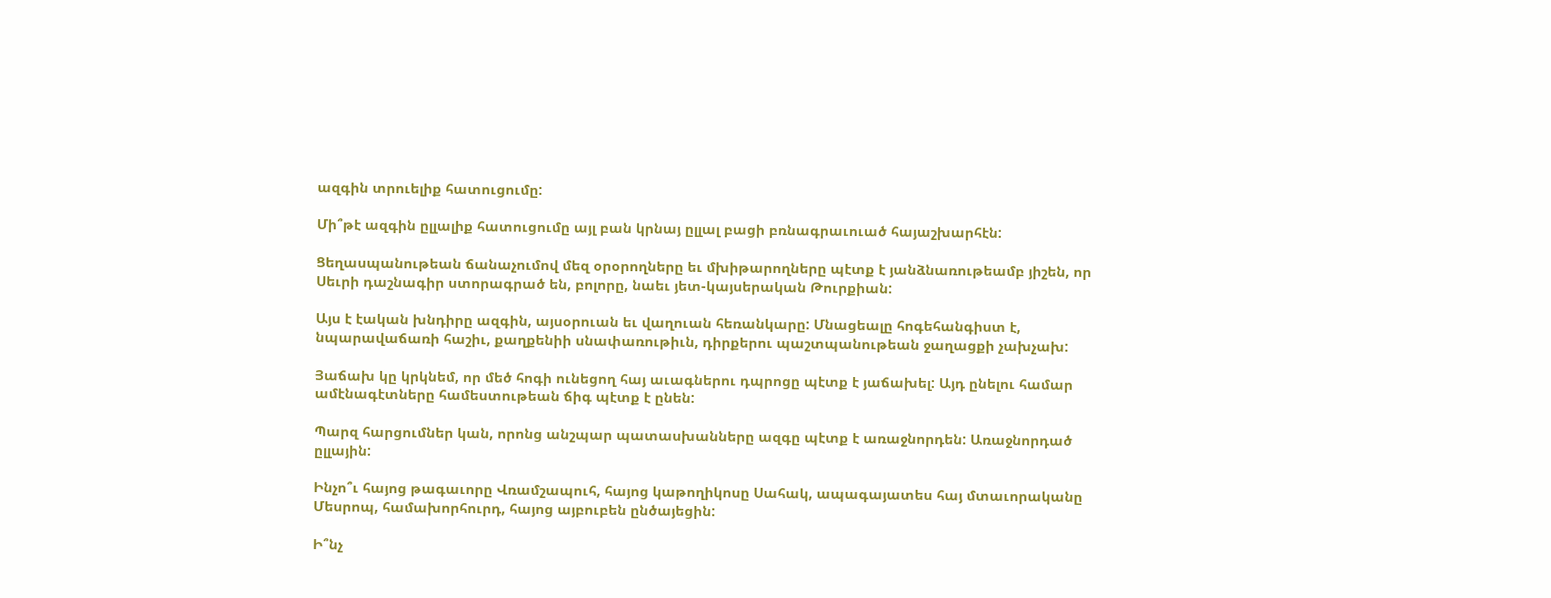ազգին տրուելիք հատուցումը:

Մի՞թէ ազգին ըլլալիք հատուցումը այլ բան կրնայ ըլլալ բացի բռնագրաւուած հայաշխարհէն:

Ցեղասպանութեան ճանաչումով մեզ օրօրողները եւ մխիթարողները պէտք է յանձնառութեամբ յիշեն, որ Սեւրի դաշնագիր ստորագրած են, բոլորը, նաեւ յետ-կայսերական Թուրքիան:

Այս է էական խնդիրը ազգին, այսօրուան եւ վաղուան հեռանկարը: Մնացեալը հոգեհանգիստ է, նպարավաճառի հաշիւ, քաղքենիի սնափառութիւն, դիրքերու պաշտպանութեան ջաղացքի չախչախ:

Յաճախ կը կրկնեմ, որ մեծ հոգի ունեցող հայ աւագներու դպրոցը պէտք է յաճախել: Այդ ընելու համար ամէնագէտները համեստութեան ճիգ պէտք է ընեն:

Պարզ հարցումներ կան, որոնց անշպար պատասխանները ազգը պէտք է առաջնորդեն: Առաջնորդած ըլլային:

Ինչո՞ւ հայոց թագաւորը Վռամշապուհ, հայոց կաթողիկոսը Սահակ, ապագայատես հայ մտաւորականը Մեսրոպ, համախորհուրդ, հայոց այբուբեն ընծայեցին:

Ի՞նչ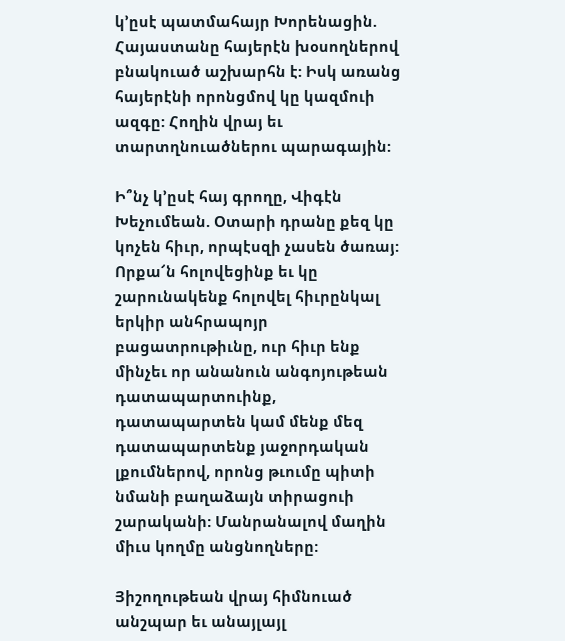կ’ըսէ պատմահայր Խորենացին. Հայաստանը հայերէն խօսողներով բնակուած աշխարհն է: Իսկ առանց հայերէնի որոնցմով կը կազմուի ազգը: Հողին վրայ եւ տարտղնուածներու պարագային:

Ի՞նչ կ’ըսէ հայ գրողը, Վիգէն Խեչումեան. Օտարի դրանը քեզ կը կոչեն հիւր, որպէսզի չասեն ծառայ: Որքա՜ն հոլովեցինք եւ կը շարունակենք հոլովել հիւրընկալ երկիր անհրապոյր բացատրութիւնը, ուր հիւր ենք մինչեւ որ անանուն անգոյութեան դատապարտուինք, դատապարտեն կամ մենք մեզ դատապարտենք յաջորդական լքումներով, որոնց թւումը պիտի նմանի բաղաձայն տիրացուի շարականի: Մանրանալով մաղին միւս կողմը անցնողները:

Յիշողութեան վրայ հիմնուած անշպար եւ անայլայլ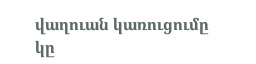վաղուան կառուցումը կը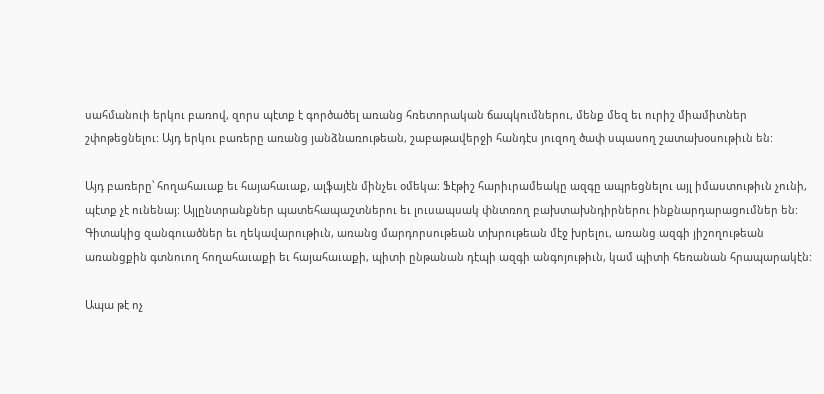սահմանուի երկու բառով, զորս պէտք է գործածել առանց հռետորական ճապկումներու, մենք մեզ եւ ուրիշ միամիտներ շփոթեցնելու: Այդ երկու բառերը առանց յանձնառութեան, շաբաթավերջի հանդէս յուզող ծափ սպասող շատախօսութիւն են:

Այդ բառերը՝ հողահաւաք եւ հայահաւաք, ալֆայէն մինչեւ օմեկա: Ֆէթիշ հարիւրամեակը ազգը ապրեցնելու այլ իմաստութիւն չունի, պէտք չէ ունենայ: Այլընտրանքներ պատեհապաշտներու եւ լուսապսակ փնտռող բախտախնդիրներու ինքնարդարացումներ են: Գիտակից զանգուածներ եւ ղեկավարութիւն, առանց մարդորսութեան տխրութեան մէջ խրելու, առանց ազգի յիշողութեան առանցքին գտնուող հողահաւաքի եւ հայահաւաքի, պիտի ընթանան դէպի ազգի անգոյութիւն, կամ պիտի հեռանան հրապարակէն:

Ապա թէ ոչ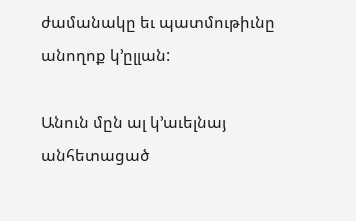ժամանակը եւ պատմութիւնը անողոք կ’ըլլան:

Անուն մըն ալ կ’աւելնայ անհետացած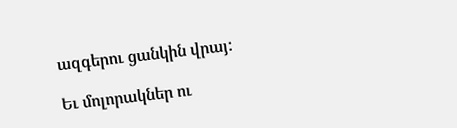ազգերու ցանկին վրայ:

Եւ մոլորակներ ու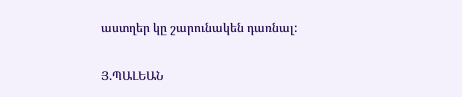աստղեր կը շարունակեն դառնալ:

Յ.ՊԱԼԵԱՆ